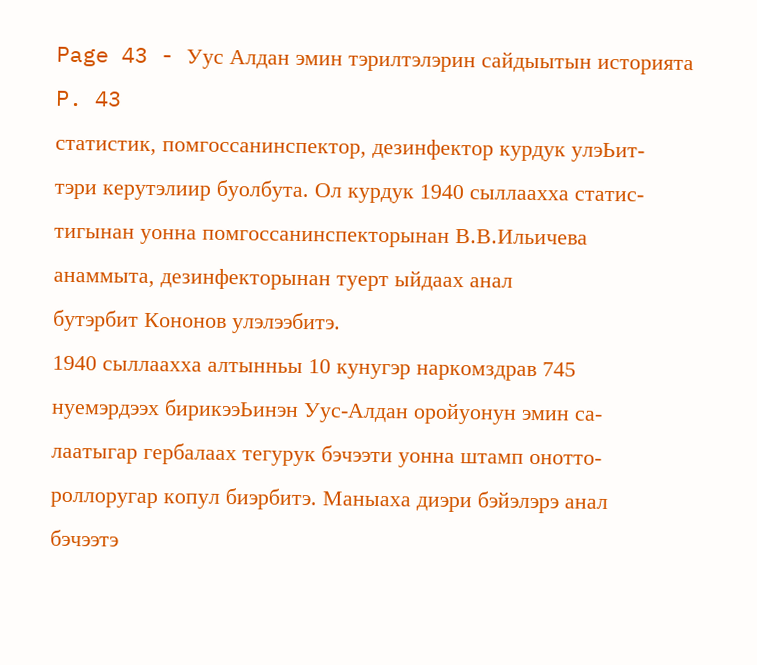Page 43 - Уус Алдан эмин тэрилтэлэрин сайдыытын историята
P. 43
статистик, помгоссанинспектор, дезинфектор курдук улэЬит-
тэри керутэлиир буолбута. Ол курдук 1940 сыллаахха статис-
тигынан уонна помгоссанинспекторынан В.В.Ильичева
анаммыта, дезинфекторынан туерт ыйдаах анал
бутэрбит Кононов улэлээбитэ.
1940 сыллаахха алтынньы 10 кунугэр наркомздрав 745
нуемэрдээх бирикээЬинэн Уус-Алдан оройуонун эмин са-
лаатыгар гербалаах тегурук бэчээти уонна штамп онотто-
роллоругар копул биэрбитэ. Маныаха диэри бэйэлэрэ анал
бэчээтэ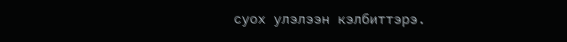суох улэлээн кэлбиттэрэ.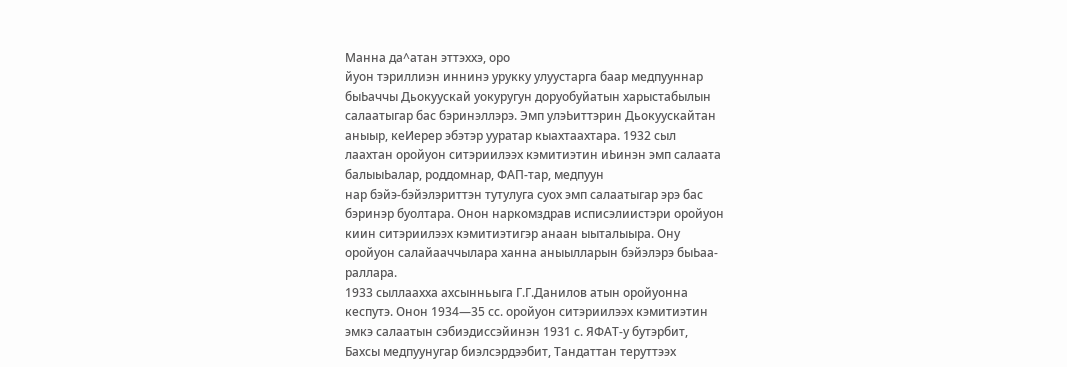Манна да^атан эттэххэ, оро
йуон тэриллиэн иннинэ урукку улуустарга баар медпууннар
быЬаччы Дьокуускай уокуругун доруобуйатын харыстабылын
салаатыгар бас бэринэллэрэ. Эмп улэЬиттэрин Дьокуускайтан
аныыр, кеИерер эбэтэр ууратар кыахтаахтара. 1932 сыл
лаахтан оройуон ситэриилээх кэмитиэтин иЬинэн эмп салаата
балыыЬалар, роддомнар, ФАП-тар, медпуун
нар бэйэ-бэйэлэриттэн тутулуга суох эмп салаатыгар эрэ бас
бэринэр буолтара. Онон наркомздрав исписэлиистэри оройуон
киин ситэриилээх кэмитиэтигэр анаан ыыталыыра. Ону
оройуон салайааччылара ханна аныылларын бэйэлэрэ быЬаа-
раллара.
1933 сыллаахха ахсынньыга Г.Г.Данилов атын оройуонна
кеспутэ. Онон 1934—35 сс. оройуон ситэриилээх кэмитиэтин
эмкэ салаатын сэбиэдиссэйинэн 1931 с. ЯФАТ-у бутэрбит,
Бахсы медпуунугар биэлсэрдээбит, Тандаттан теруттээх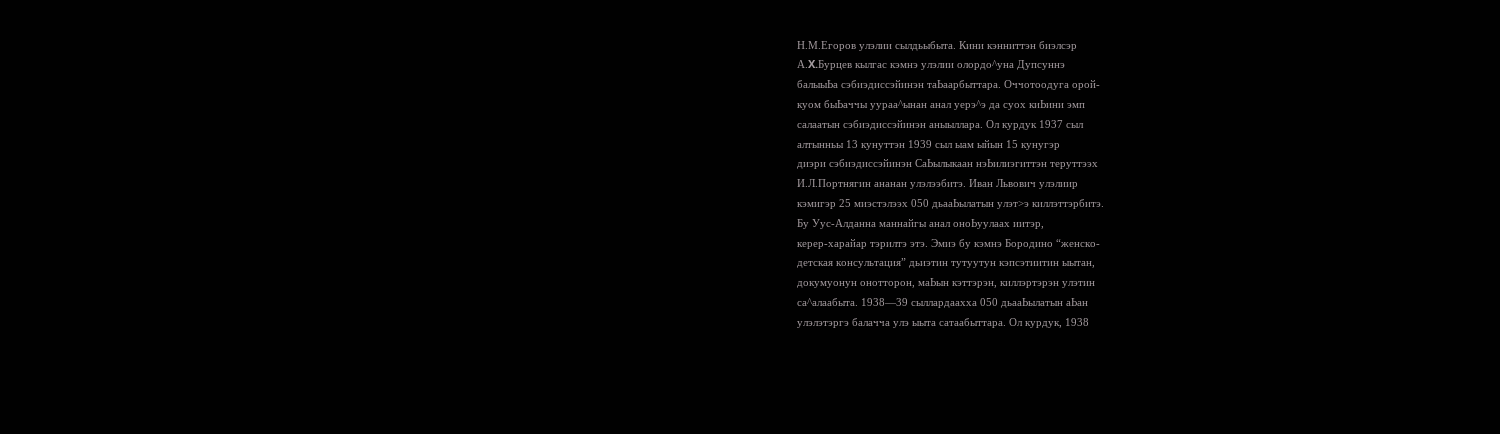Н.М.Егоров улэлии сылдьыбыта. Кини кэнниттэн биэлсэр
А.X.Бурцев кылгас кэмнэ улэлии олордо^уна Дупсуннэ
балыыЬа сэбиэдиссэйинэн таЬаарбыттара. Оччотоодуга орой-
куом быЬаччы уураа^ынан анал уерэ^э да суох киЬини эмп
салаатын сэбиэдиссэйинэн аныыллара. Ол курдук 1937 сыл
алтынньы 13 кунуттэн 1939 сыл ыам ыйын 15 кунугэр
диэри сэбиэдиссэйинэн СаЬылыкаан нэЬилиэгиттэн теруттээх
И.Л.Портнягин ананан улэлээбитэ. Иван Львович улэлиир
кэмигэр 25 миэстэлээх 050 дьааЬылатын улэт>э киллэттэрбитэ.
Бу Уус-Алданна маннайгы анал оноЬуулаах иитэр,
керер-харайар тэрилтэ этэ. Эмиэ бу кэмнэ Бородино “женско-
детская консультация” дьиэтин тутуутун кэпсэтиитин ыытан,
докумуонун онотторон, маЬын кэттэрэн, киллэртэрэн улэтин
са^алаабыта. 1938—39 сыллардаахха 050 дьааЬылатын аЬан
улэлэтэргэ балачча улэ ыыта сатаабыттара. Ол курдук, 1938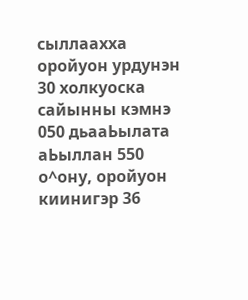сыллаахха оройуон урдунэн 30 холкуоска сайынны кэмнэ
050 дьааЬылата аЬыллан 550 о^ону, оройуон киинигэр 36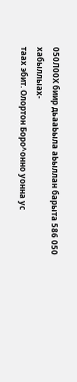050Л00Х биир дьааЬыла аЬыллан барыта 586 050 хабыллыах-
таах эбит. Олортон Боро^онно уонна ус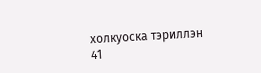холкуоска тэриллэн
41